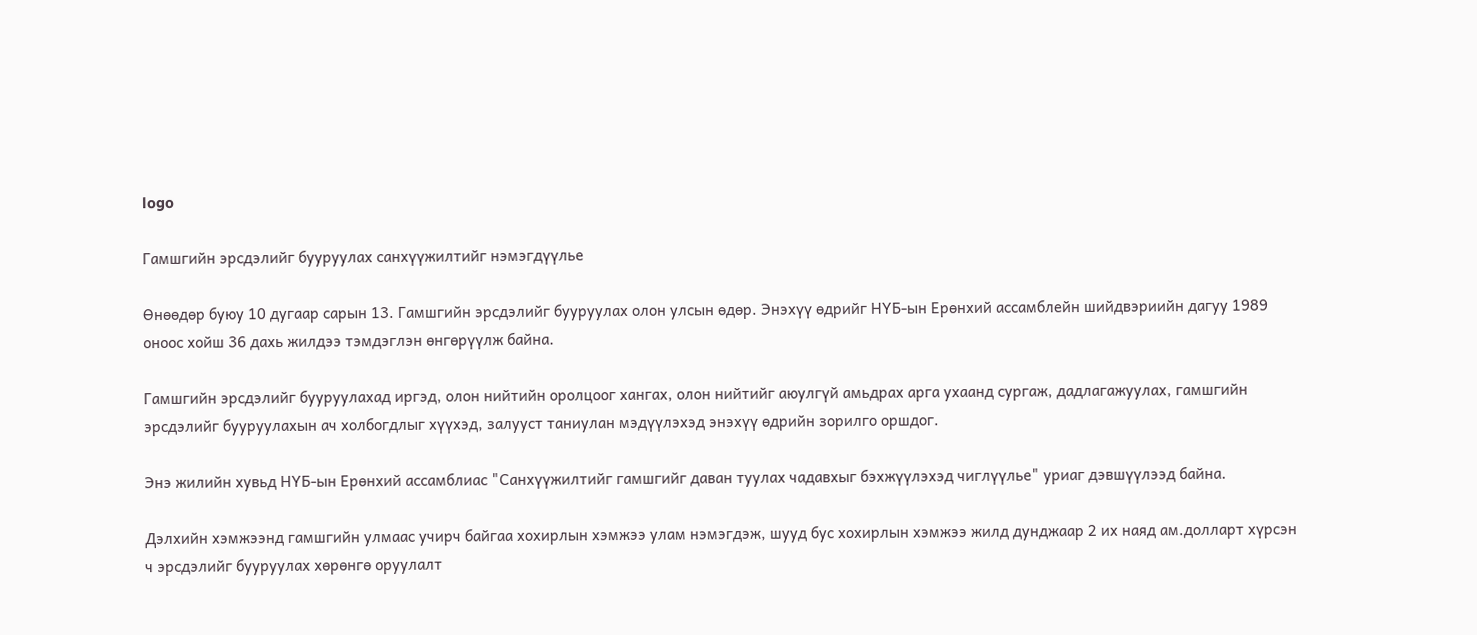logo

Гамшгийн эрсдэлийг бууруулах санхүүжилтийг нэмэгдүүлье

Өнөөдөр буюу 10 дугаар сарын 13. Гамшгийн эрсдэлийг бууруулах олон улсын өдөр. Энэхүү өдрийг НҮБ-ын Ерөнхий ассамблейн шийдвэриийн дагуу 1989 оноос хойш 36 дахь жилдээ тэмдэглэн өнгөрүүлж байна.

Гамшгийн эрсдэлийг бууруулахад иргэд, олон нийтийн оролцоог хангах, олон нийтийг аюулгүй амьдрах арга ухаанд сургаж, дадлагажуулах, гамшгийн эрсдэлийг бууруулахын ач холбогдлыг хүүхэд, залууст таниулан мэдүүлэхэд энэхүү өдрийн зорилго оршдог.

Энэ жилийн хувьд НҮБ-ын Ерөнхий ассамблиас "Санхүүжилтийг гамшгийг даван туулах чадавхыг бэхжүүлэхэд чиглүүлье" уриаг дэвшүүлээд байна.

Дэлхийн хэмжээнд гамшгийн улмаас учирч байгаа хохирлын хэмжээ улам нэмэгдэж, шууд бус хохирлын хэмжээ жилд дунджаар 2 их наяд ам.долларт хүрсэн ч эрсдэлийг бууруулах хөрөнгө оруулалт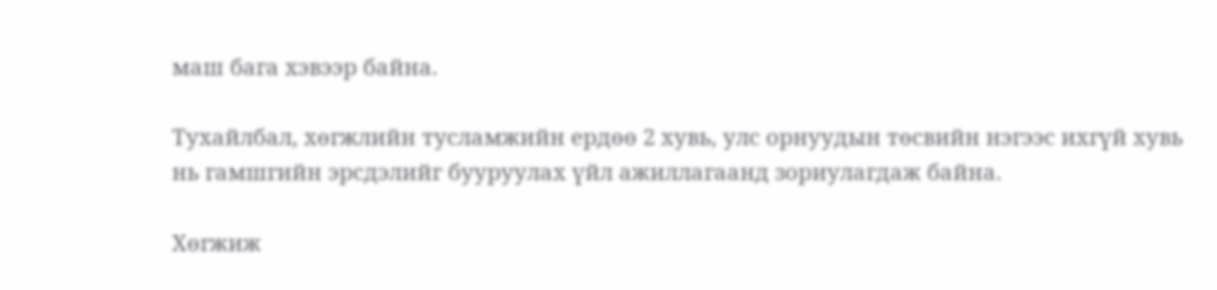маш бага хэвээр байна.

Тухайлбал, хөгжлийн тусламжийн ердөө 2 хувь, улс орнуудын төсвийн нэгээс ихгүй хувь нь гамшгийн эрсдэлийг бууруулах үйл ажиллагаанд зориулагдаж байна.

Хөгжиж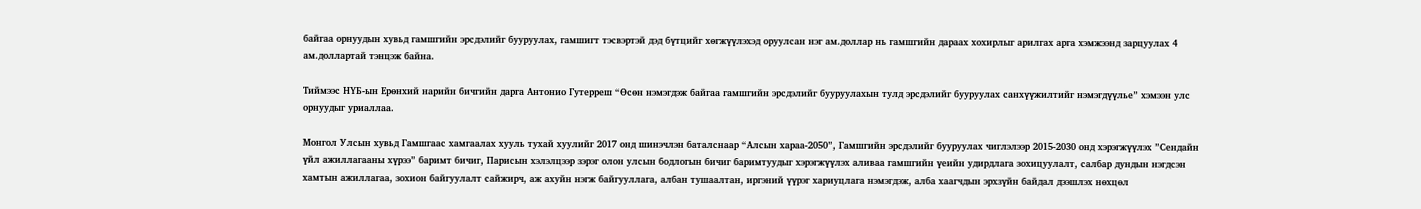байгаа орнуудын хувьд гамшгийн эрсдэлийг бууруулах, гамшигт тэсвэртэй дэд бүтцийг хөгжүүлэхэд оруулсан нэг ам.доллар нь гамшгийн дараах хохирлыг арилгах арга хэмжээнд зарцуулах 4 ам.доллартай тэнцэж байна.

Тиймээс НҮБ-ын Ерөнхий нарийн бичгийн дарга Антонио Гутерреш “Өсөн нэмэгдэж байгаа гамшгийн эрсдэлийг бууруулахын тулд эрсдэлийг бууруулах санхүүжилтийг нэмэгдүүлье” хэмээн улс орнуудыг уриаллаа.

Монгол Улсын хувьд Гамшгаас хамгаалах хууль тухай хуулийг 2017 онд шинэчлэн баталснаар “Алсын хараа-2050”, Гамшгийн эрсдэлийг бууруулах чиглэлээр 2015-2030 онд хэрэгжүүлэх ”Сендайн үйл ажиллагааны хүрээ” баримт бичиг, Парисын хэлэлцээр зэрэг олон улсын бодлогын бичиг баримтуудыг хэрэгжүүлэх аливаа гамшгийн үеийн удирдлага зохицуулалт, салбар дундын нэгдсэн хамтын ажиллагаа, зохион байгуулалт сайжирч, аж ахуйн нэгж байгууллага, албан тушаалтан, иргэний үүрэг хариуцлага нэмэгдэж, алба хаагчдын эрхзүйн байдал дээшлэх нөхцөл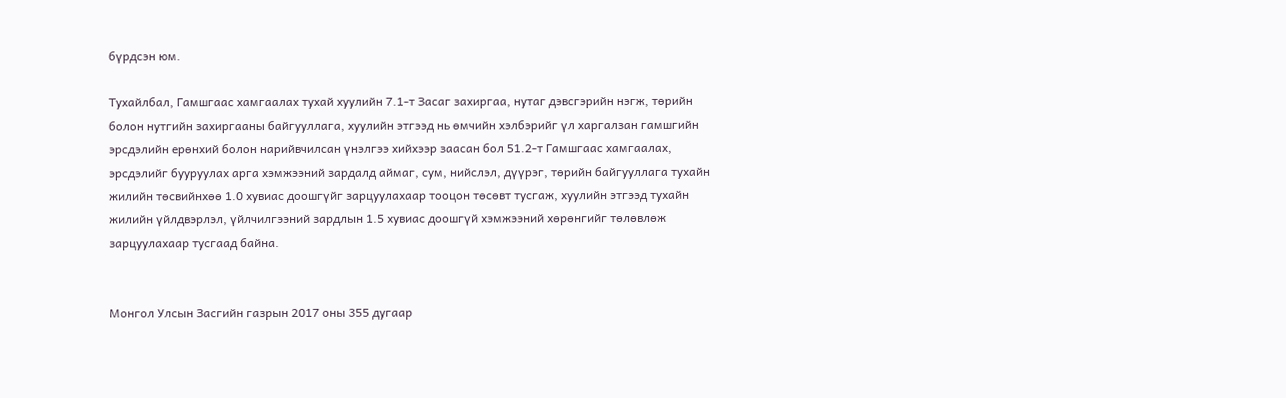бүрдсэн юм.

Тухайлбал, Гамшгаас хамгаалах тухай хуулийн 7.1-т Засаг захиргаа, нутаг дэвсгэрийн нэгж, төрийн болон нутгийн захиргааны байгууллага, хуулийн этгээд нь өмчийн хэлбэрийг үл харгалзан гамшгийн эрсдэлийн ерөнхий болон нарийвчилсан үнэлгээ хийхээр заасан бол 51.2-т Гамшгаас хамгаалах, эрсдэлийг бууруулах арга хэмжээний зардалд аймаг, сум, нийслэл, дүүрэг, төрийн байгууллага тухайн жилийн төсвийнхөө 1.0 хувиас доошгүйг зарцуулахаар тооцон төсөвт тусгаж, хуулийн этгээд тухайн жилийн үйлдвэрлэл, үйлчилгээний зардлын 1.5 хувиас доошгүй хэмжээний хөрөнгийг төлөвлөж зарцуулахаар тусгаад байна.


Монгол Улсын Засгийн газрын 2017 оны 355 дугаар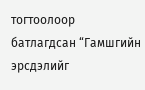тогтоолоор батлагдсан “Гамшгийн эрсдэлийг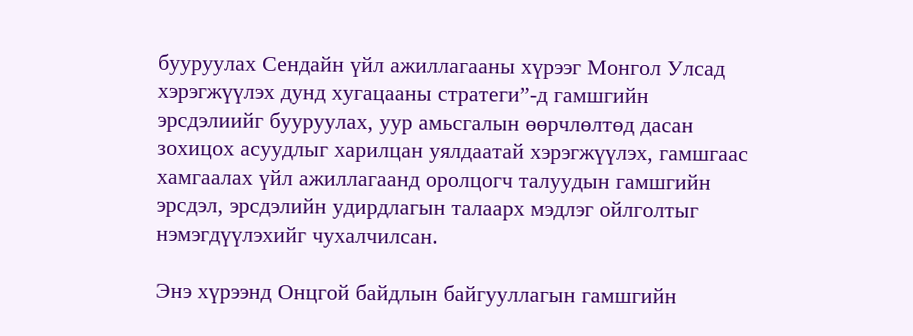бууруулах Сендайн үйл ажиллагааны хүрээг Монгол Улсад хэрэгжүүлэх дунд хугацааны стратеги”-д гамшгийн эрсдэлиийг бууруулах, уур амьсгалын өөрчлөлтөд дасан зохицох асуудлыг харилцан уялдаатай хэрэгжүүлэх, гамшгаас хамгаалах үйл ажиллагаанд оролцогч талуудын гамшгийн эрсдэл, эрсдэлийн удирдлагын талаарх мэдлэг ойлголтыг нэмэгдүүлэхийг чухалчилсан.

Энэ хүрээнд Онцгой байдлын байгууллагын гамшгийн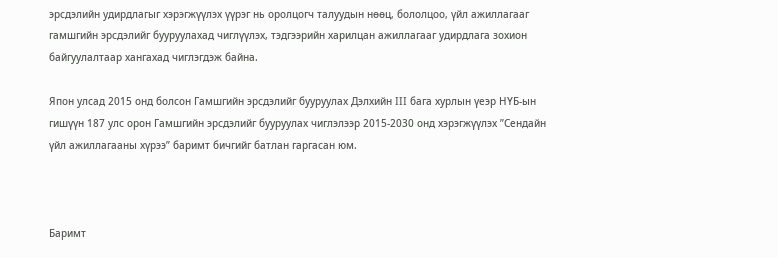эрсдэлийн удирдлагыг хэрэгжүүлэх үүрэг нь оролцогч талуудын нөөц, бололцоо, үйл ажиллагааг гамшгийн эрсдэлийг бууруулахад чиглүүлэх, тэдгээрийн харилцан ажиллагааг удирдлага зохион байгуулалтаар хангахад чиглэгдэж байна.

Япон улсад 2015 онд болсон Гамшгийн эрсдэлийг бууруулах Дэлхийн III бага хурлын үеэр НҮБ-ын гишүүн 187 улс орон Гамшгийн эрсдэлийг бууруулах чиглэлээр 2015-2030 онд хэрэгжүүлэх ”Сендайн үйл ажиллагааны хүрээ” баримт бичгийг батлан гаргасан юм.



Баримт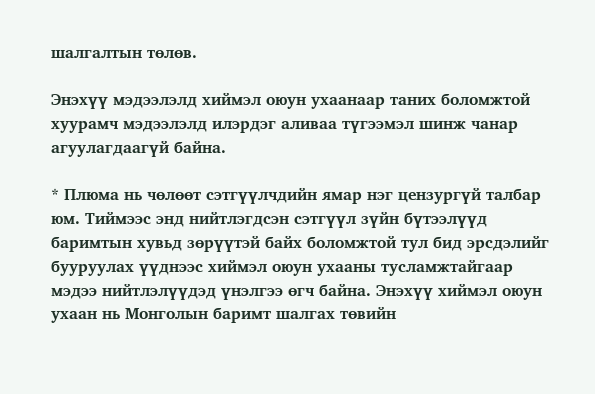шалгалтын төлөв.

Энэхүү мэдээлэлд хиймэл оюун ухаанаар таних боломжтой хуурамч мэдээлэлд илэрдэг аливаа түгээмэл шинж чанар агуулагдаагүй байна.

* Плюма нь чөлөөт сэтгүүлчдийн ямар нэг цензургүй талбар юм. Тиймээс энд нийтлэгдсэн сэтгүүл зүйн бүтээлүүд баримтын хувьд зөрүүтэй байх боломжтой тул бид эрсдэлийг бууруулах үүднээс хиймэл оюун ухааны тусламжтайгаар мэдээ нийтлэлүүдэд үнэлгээ өгч байна. Энэхүү хиймэл оюун ухаан нь Монголын баримт шалгах төвийн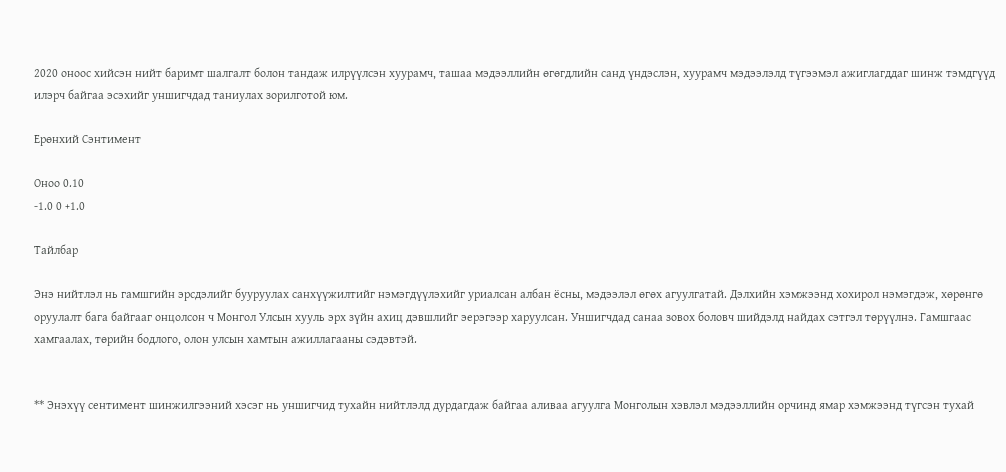2020 оноос хийсэн нийт баримт шалгалт болон тандаж илрүүлсэн хуурамч, ташаа мэдээллийн өгөгдлийн санд үндэслэн, хуурамч мэдээлэлд түгээмэл ажиглагддаг шинж тэмдгүүд илэрч байгаа эсэхийг уншигчдад таниулах зорилготой юм.

Ерөнхий Сэнтимент

Оноо 0.10
-1.0 0 +1.0

Тайлбар

Энэ нийтлэл нь гамшгийн эрсдэлийг бууруулах санхүүжилтийг нэмэгдүүлэхийг уриалсан албан ёсны, мэдээлэл өгөх агуулгатай. Дэлхийн хэмжээнд хохирол нэмэгдэж, хөрөнгө оруулалт бага байгааг онцолсон ч Монгол Улсын хууль эрх зүйн ахиц дэвшлийг эерэгээр харуулсан. Уншигчдад санаа зовох боловч шийдэлд найдах сэтгэл төрүүлнэ. Гамшгаас хамгаалах, төрийн бодлого, олон улсын хамтын ажиллагааны сэдэвтэй.


** Энэхүү сентимент шинжилгээний хэсэг нь уншигчид тухайн нийтлэлд дурдагдаж байгаа аливаа агуулга Монголын хэвлэл мэдээллийн орчинд ямар хэмжээнд түгсэн тухай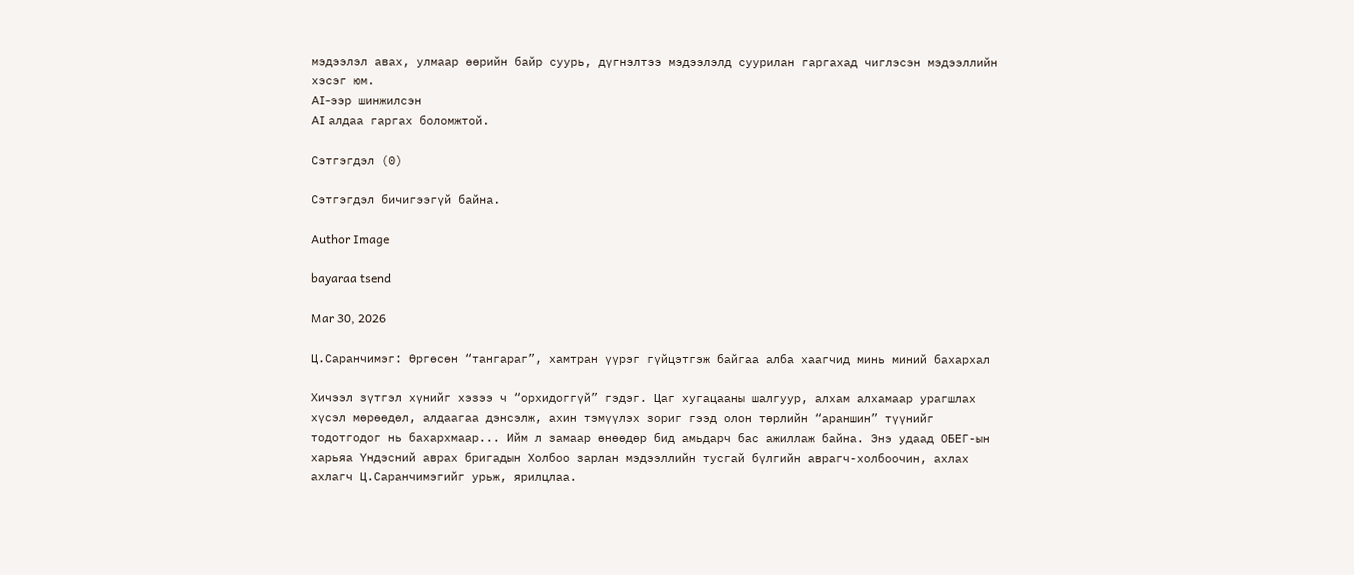мэдээлэл авах, улмаар өөрийн байр суурь, дүгнэлтээ мэдээлэлд суурилан гаргахад чиглэсэн мэдээллийн хэсэг юм.
AI-ээр шинжилсэн
AI алдаа гаргах боломжтой.

Сэтгэгдэл (0)

Сэтгэгдэл бичигээгүй байна.

Author Image

bayaraa tsend

Mar 30, 2026

Ц.Саранчимэг: Өргөсөн “тангараг”, хамтран үүрэг гүйцэтгэж байгаа алба хаагчид минь миний бахархал

Хичээл зүтгэл хүнийг хэзээ ч “орхидоггүй” гэдэг. Цаг хугацааны шалгуур, алхам алхамаар урагшлах хүсэл мөрөөдөл, алдаагаа дэнсэлж, ахин тэмүүлэх зориг гээд олон төрлийн “араншин” түүнийг тодотгодог нь бахархмаар... Ийм л замаар өнөөдөр бид амьдарч бас ажиллаж байна. Энэ удаад ОБЕГ-ын харьяа Үндэсний аврах бригадын Холбоо зарлан мэдээллийн тусгай бүлгийн аврагч-холбоочин, ахлах ахлагч Ц.Саранчимэгийг урьж, ярилцлаа.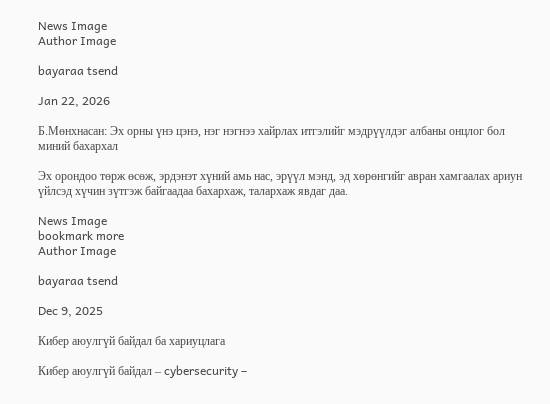News Image
Author Image

bayaraa tsend

Jan 22, 2026

Б.Мөнхнасан: Эх орны үнэ цэнэ, нэг нэгнээ хайрлах итгэлийг мэдрүүлдэг албаны онцлог бол миний бахархал

Эх орондоо төрж өсөж, эрдэнэт хүний амь нас, эрүүл мэнд, эд хөрөнгийг авран хамгаалах ариун үйлсэд хүчин зүтгэж байгаадаа бахархаж, талархаж явдаг даа.

News Image
bookmark more
Author Image

bayaraa tsend

Dec 9, 2025

Кибер аюулгүй байдал ба хариуцлага

Кибер аюулгүй байдал – cybersecurity –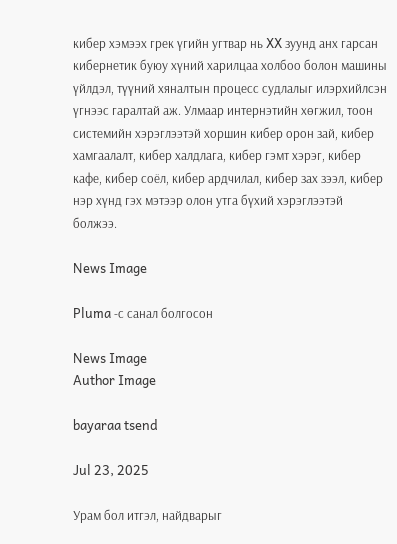кибер хэмээх грек үгийн угтвар нь XX зуунд анх гарсан кибернетик буюу хүний харилцаа холбоо болон машины үйлдэл, түүний хяналтын процесс судлалыг илэрхийлсэн үгнээс гаралтай аж. Улмаар интернэтийн хөгжил, тоон системийн хэрэглээтэй хоршин кибер орон зай, кибер хамгаалалт, кибер халдлага, кибер гэмт хэрэг, кибер кафе, кибер соёл, кибер ардчилал, кибер зах зээл, кибер нэр хүнд гэх мэтээр олон утга бүхий хэрэглээтэй болжээ.

News Image

Pluma -с санал болгосон

News Image
Author Image

bayaraa tsend

Jul 23, 2025

Урам бол итгэл, найдварыг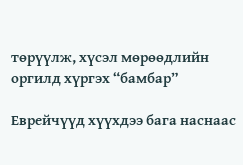төрүүлж, хүсэл мөрөөдлийн оргилд хүргэх “бамбар”

Еврейчүүд хүүхдээ бага наснаас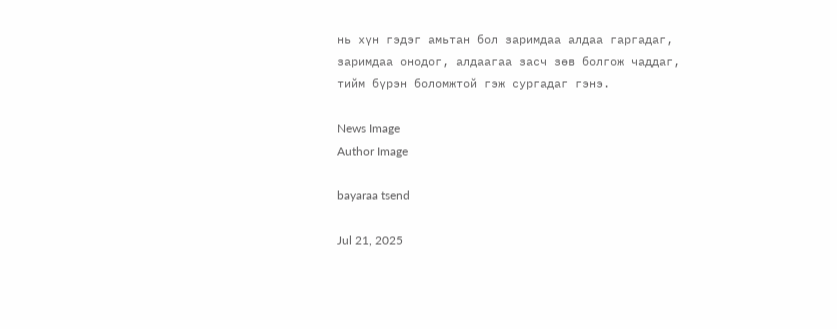нь хүн гэдэг амьтан бол заримдаа алдаа гаргадаг, заримдаа онодог, алдаагаа засч зөв болгож чаддаг, тийм бүрэн боломжтой гэж сургадаг гэнэ.

News Image
Author Image

bayaraa tsend

Jul 21, 2025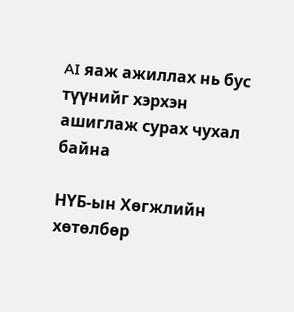AI яаж ажиллах нь бус түүнийг хэрхэн ашиглаж сурах чухал байна

НҮБ-ын Хөгжлийн хөтөлбөр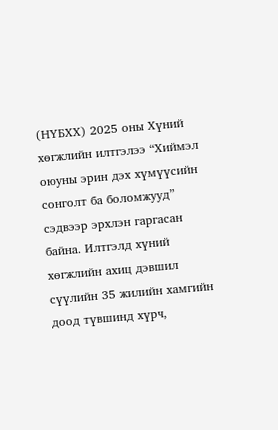(НҮБХХ) 2025 оны Хүний хөгжлийн илтгэлээ “Хиймэл оюуны эрин дэх хүмүүсийн сонголт ба боломжууд” сэдвээр эрхлэн гаргасан байна. Илтгэлд хүний хөгжлийн ахиц дэвшил сүүлийн 35 жилийн хамгийн доод түвшинд хүрч,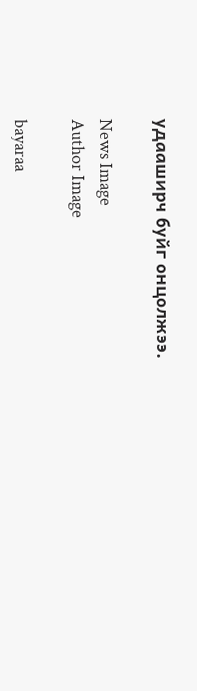удааширч буйг онцолжээ.

News Image
Author Image

bayaraa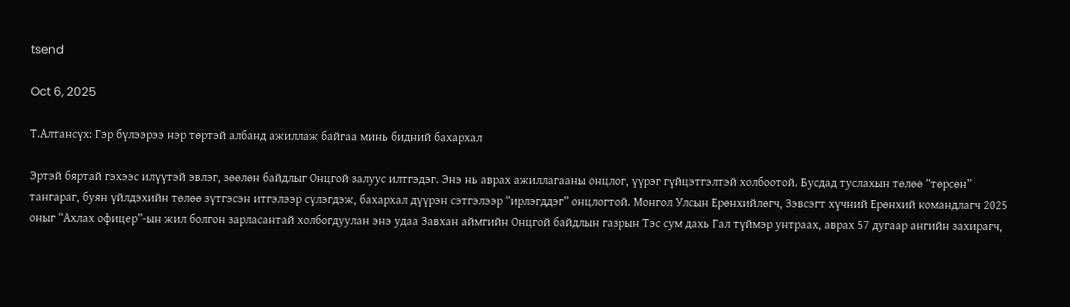tsend

Oct 6, 2025

Т.Алтансүх: Гэр бүлээрээ нэр төртэй албанд ажиллаж байгаа минь бидний бахархал

Эртэй бяртай гэхээс илүүтэй эвлэг, зөөлөн байдлыг Онцгой залуус илтгэдэг. Энэ нь аврах ажиллагааны онцлог, үүрэг гүйцэтгэлтэй холбоотой. Бусдад туслахын төлөө “төрсөн” тангараг, буян үйлдэхийн төлөө зүтгэсэн итгэлээр сүлэгдэж, бахархал дүүрэн сэтгэлээр “ирлэгддэг” онцлогтой. Монгол Улсын Ерөнхийлөгч, Зэвсэгт хүчний Ерөнхий командлагч 2025 оныг “Ахлах офицер”-ын жил болгон зарласантай холбогдуулан энэ удаа Завхан аймгийн Онцгой байдлын газрын Тэс сум дахь Гал түймэр унтраах, аврах 57 дугаар ангийн захирагч,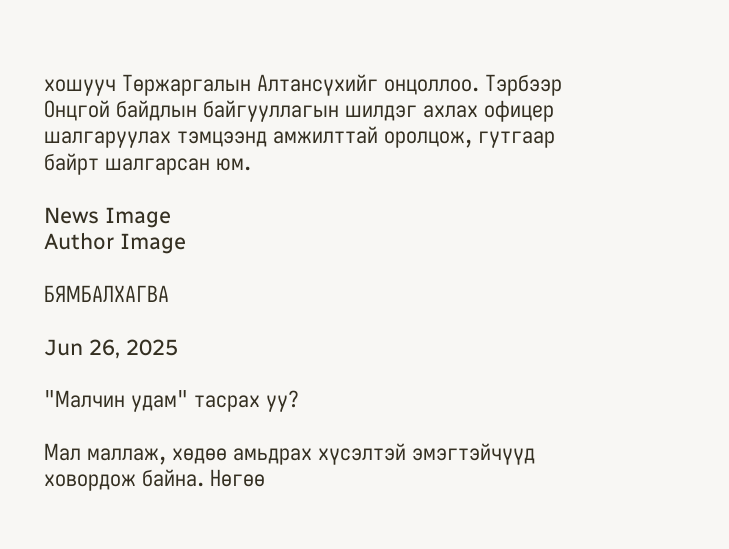хошууч Төржаргалын Алтансүхийг онцоллоо. Тэрбээр Онцгой байдлын байгууллагын шилдэг ахлах офицер шалгаруулах тэмцээнд амжилттай оролцож, гутгаар байрт шалгарсан юм.

News Image
Author Image

БЯМБАЛХАГВА

Jun 26, 2025

"Малчин удам" тасрах уу?

Мал маллаж, хөдөө амьдрах хүсэлтэй эмэгтэйчүүд ховордож байна. Нөгөө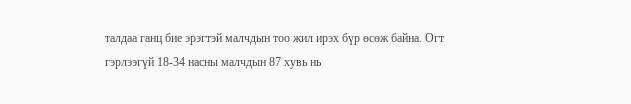талдаа ганц бие эрэгтэй малчдын тоо жил ирэх бүр өсөж байна. Огт гэрлээгүй 18-34 насны малчдын 87 хувь нь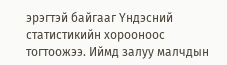эрэгтэй байгааг Үндэсний статистикийн хорооноос тогтоожээ. Иймд залуу малчдын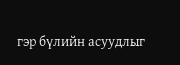гэр бүлийн асуудлыг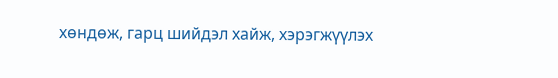хөндөж, гарц шийдэл хайж, хэрэгжүүлэх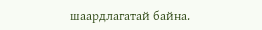шаардлагатай байна.